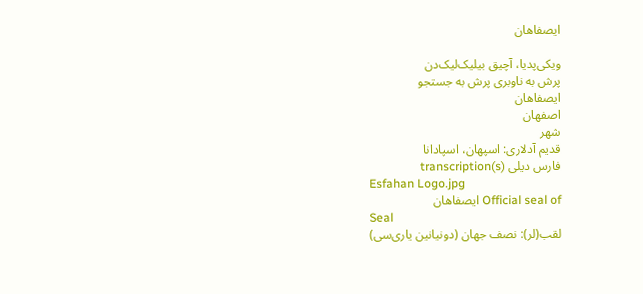ایصفاهان

ویکی‌پدیا، آچیق بیلیک‌لیک‌دن
پرش به ناوبری پرش به جستجو
ایصفاهان
اصفهان
شهر
قدیم آدلاری: اسپهان، اسپادانا
فارس دیلی transcription(s)
Esfahan Logo.jpg
Official seal of ایصفاهان
Seal
لقب(لر): نصف جهان (دونیانین یاری‌سی)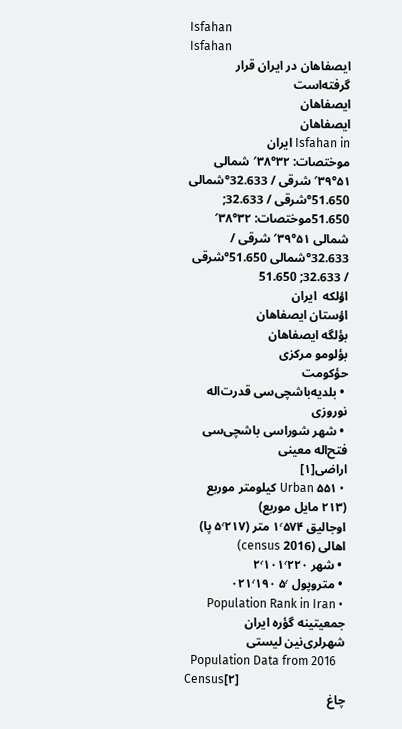Isfahan
Isfahan
ایصفاهان در ایران قرار گرفته‌است
ایصفاهان
ایصفاهان
Isfahan in ایران
موختصات: ۳۲°۳۸′ شمالی ۵۱°۳۹′ شرقی / 32.633°شمالی 51.650°شرقی / 32.633; 51.650موختصات: ۳۲°۳۸′ شمالی ۵۱°۳۹′ شرقی / 32.633°شمالی 51.650°شرقی / 32.633; 51.650
اؤلکه  ایران
اؤستان ایصفاهان
بؤلگه ایصفاهان
بؤلومو مرکزی
حؤکومت
 • بلدیه‌باشچی‌سی قدرت‌اله نوروزی
 • شهر شوراسی باشچی‌سی فتح‌اله معینی
اراضی[۱]
 • Urban ۵۵۱ کیلومتر موربع (۲۱۳ مایل موربع)
اوجالیق ۱٬۵۷۴ متر (۵٬۲۱۷ پا)
اهالی (2016 census)
 • شهر ۲٬۱۰۱٬۲۲۰
 • متروپول ۵٬ ۰۲۱٬۱۹۰
 • Population Rank in Iran جمعیتینه گؤره ایران شهرلری‌نین لیستی
  Population Data from 2016 Census[۲]
چاغ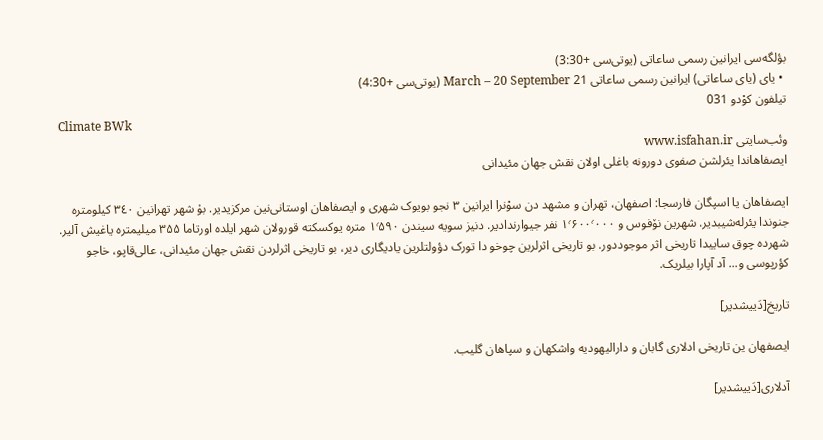بؤلگه‌سی ایرانین رسمی ساعاتی (یوتی‌سی +3:30)
 • یای (یای ساعاتی) ایرانین رسمی ساعاتی 21 March – 20 September (یوتی‌سی +4:30)
تیلفون کوْدو 031
Climate BWk
وئب‌سایتی www.isfahan.ir
ایصفاهاندا یئرلشن صفوی دورونه باغلی اولان نقش جهان مئیدانی

ایصفاهان یا اسپگان فارسجا: اصفهان، تهران و مشهد دن سوْنرا ایرانین ۳ نجو بویوک شهرى و ایصفاهان اوستانی‌نین مركزیدیر. بۇ شهر تهرانین ٣٤٠ كیلومتره جنوندا یئرله‌شیبدیر. شهرین نۆفوس و ۱٬۶۰۰٬۰۰۰ نفر جیوارندادیر. دنیز سویه سیندن ۱٬۵۹۰ متره یوکسکته قورولان شهر ایلده اورتاما ۳۵۵ میلیمتره یاغیش آلیر. شهرده چوق ساییدا تاریخى اثر موجوددور. بو تاریخی اثرلرین چوخو دا تورک دؤولتلرین یادیگاری دیر، بو تاریخی اثرلردن نقش جهان مئیدانی، عالی‌قاپو، خاجو کؤرپوسی و... آد آپارا بیلریک.

تاریخ[دَییشدیر]

ایصفهان ین تاریخی ادلاری گابان و دارالیهودیه واشکهان و سپاهان گلیب.

آدلاری[دَییشدیر]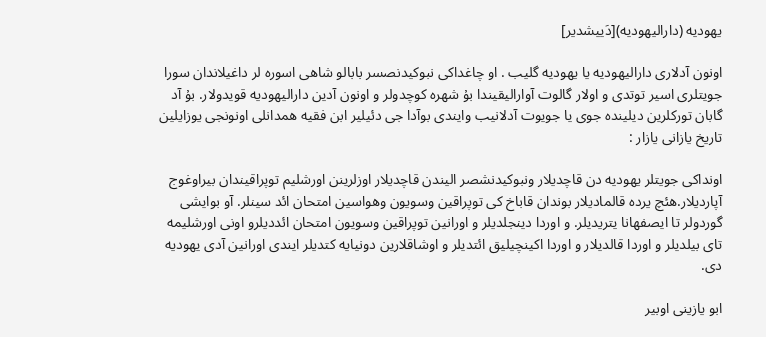یهودیه (دارالیهودیه)[دَییشدیر]

اونون آدلاری دارالیهودیه یا یهودیه گلیب . او چاغداکی نبوکیدنصسر بابالو شاهی اسوره لر داغیلاندان سورا جویتلری اسیر توتدی و اولار گالوت آوارالیقیندا بۇ شهره کوچدولر و اونون آدین دارالیهودیه قویدولار. بۇ آد گابان تورکلرین دیلینده جوی یا جویوت آدلانیب وایندی بوآدا جی دئیلیر ابن فقیه همدانلی اونونجی یوزایلین تاریخ یازانی یازار :

اونداکی جویتلر یهودیه دن قاچدیلار ونبوکیدنشصر الیندن قاچدیلار اوزلرینن اورشلیم توپراقیندان بیراوغوج آپاردیلار.هئچ یرده قالمادیلار بوندان قاباخ کی توپراقین وسویون وهواسین امتحان ائد سینلر. آو بوایشی گوردولر تا ایصفهانا یتریدیلر. و اوردا دینجلدیلر و اورانین توپراقین وسویون امتحان ائددیلرو اونی اورشلیمه تای بیلدیلر و اوردا قالدیلار و اوردا اکینچیلیق ائتدیلر و اوشاقلارین دونیایه کتدیلر ایندی اورانین آدی یهودیه دی.

ابو یازینی اوبیر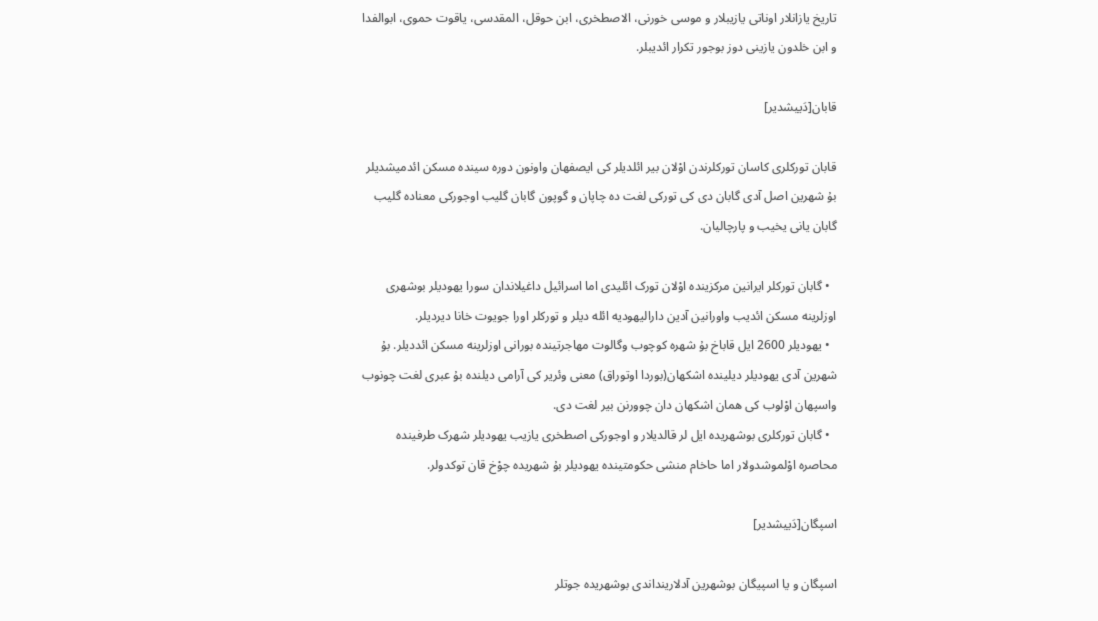تاریخ یازانلار اوناتی یازیبلار و موسی خورنی، الاصطخری، ابن حوقل، المقدسی، یاقوت حموی، ابوالفدا و ابن خلدون یازینی دوز بوجور تکرار ائدیبلر.

قابان[دَییشدیر]

قابان تورکلری کاسان تورکلرندن اوْلان بیر ائلدیلر کی ایصفهان واونون دوره سینده مسکن ائدمیشدیلر بۇ شهرین اصل آدی گابان دی کی تورکی لغت ده چاپان و گوپون گابان گلیب اوجورکی معناده گلیب گابان یانی یخیب و پارچالیان.

  • گابان تورکلر ایرانین مرکزینده اوْلان تورک ائلیدی اما اسرائیل داغیلاندان سورا یهودیلر بوشهری اوزلرینه مسکن ائدیب واورانین آدین دارالیهودیه ائله دیلر و تورکلر اورا جویوت خانا دیردیلر.
  • یهودیلر 2600 ایل قاباخ بۇ شهره کوچوب وگالوت مهاجرتینده بورانی اوزلرینه مسکن ائددیلر. بۇ شهرین آدی یهودیلر دیلینده اشکهان(بوردا اوتوراق) معنی وئریر کی آرامی دیلنده بۇ عبری لغت چونوب واسپهان اوْلوب کی همان اشکهان دان چوورنن بیر لغت دی.
  • گابان تورکلری بوشهریده ایل لر قالدیلار و اوجورکی اصطخری یازیب یهودیلر شهرک طرفینده محاصره اوْلموشدولار اما حاخام منشی حکومتینده یهودیلر بۇ شهریده چوْخ قان توکدولر.

اسپگان[دَییشدیر]

اسپگان و یا اسپیگان بوشهرین آدلارینداندی بوشهریده جوتلر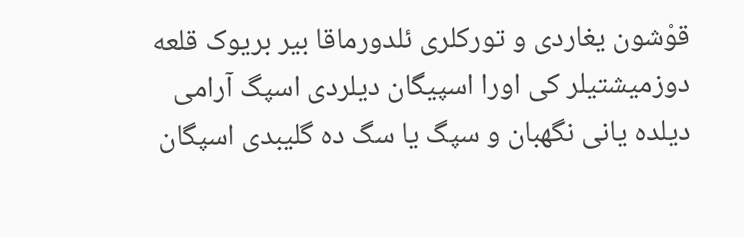قوْشون یغاردی و تورکلری ئلدورماقا بیر بریوک قلعه دوزمیشتیلر کی اورا اسپیگان دیلردی اسپگ آرامی دیلده یانی نگهبان و سپگ یا سگ ده گلیبدی اسپگان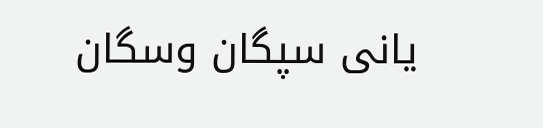یانی سپگان وسگان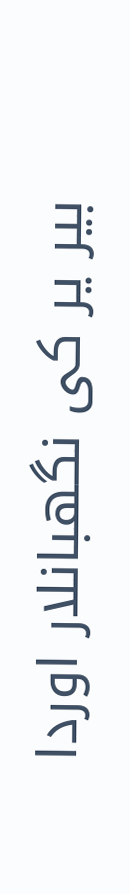بیر یر کی نگهبانلار اوردا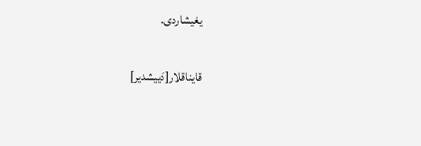یغیشاردی.

قایناقلار[دَییشدیر]